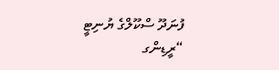ފުނަދޫ ސްކޫލްގެ ޔުނިޓީ “ރީޑިންގ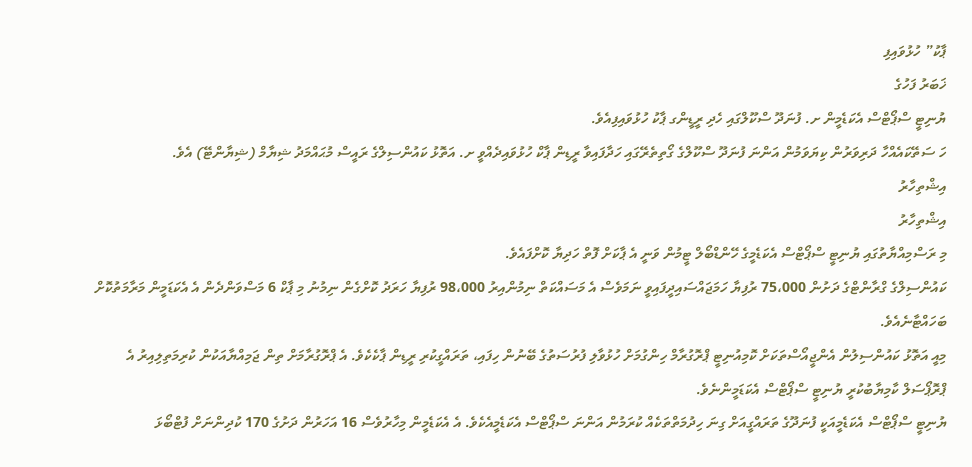ޕާކު” ހުޅުވައިފި
ޚަބަރު ފަހުގެ
ޔުނިޓީ ސްޕޯޓްސް އެކަޑެމީން ށ. ފުނަދޫ ސްކޫލްގައި ހެދި ރީޑީންގ ޕާކު ހުޅުވައިފިއެވެ.
ހަ ސަތޭކައެއްހާ ދަރިވަރުން ކިޔަވަމުން އަންނަ ފުނަދޫ ސްކޫލްގެ ގޯތިތެރޭގައި ހަދާފައިވާ ރީޑިން ޕާކް ހުޅުވައިދެއްވީ ށ. އަތޮޅު ކައުންސިލްގެ ރައީސް މުޙައްމަދު ޝިޔާމް (ޝިޔާންޓޭ) އެވެ.
އިޝްތިހާރު
އިޝްތިހާރު
މި ރަސްމިއްޔާތުގައި ޔުނިޓީ ސްޕޯޓްސް އެކަޑެމީގެ ހޭންޑްބޯލް ޓީމުން ވަނީ އެ ޕާކަށް ފޮތް ހަދިޔާ ކޮށްފައެވެ.
ކައުންސިލްގެ ގްރާންޓްގެ ދަށުން 75،000 ރުފިޔާ ހަމަޖައްސައިދީފައިވީ ނަމަވެސް އެ މަސައްކަތް ނިމުންއިރު 98،000 ރުފިޔާ ހަރަދު ކޮށްގެން ނިމުނު މި ޕާކް 6 މަސްވަންދެން އެ އެކަޑަމީން މަރާމަތުކޮށް ބަހައްޓާނެއެވެ.
މިއީ އަތޮޅު ކައުންސިލުން އެންޖީއޯސްތަކަށް ކޮމިއުނިޓީ ޕްރޮގުރާމް ހިންގުމަށް ހުޅުވާލި ފުރުސަތުގެ ބޭނުން ހިފައި، ތަރައްގީކުރި ރީޑިން ޕާކެކެވެ. އެ ޕްރޮގުރާމަށް ތިން ޖަމިއްޔާއަކުން ކުރިމަތިލިއިރު އެ ޕްރޮޕޯސަލް ކާމިޔާބުކުރީ ޔުނިޓީ ސްޕޯޓްސް އެކަޑަމީންނެވެ.
ޔުނިޓީ ސްޕޯޓްސް އެކަޑެމީއަކީ ފުނަދޫގެ ތަރައްގީއަށް ގިނަ ހިދުމަތްތަކެއް ކުރަމުން އަންނަ ސްޕޯޓްސް އެކަޑެމީއެކެވެ. އެ އެކަޑެމީން މިހާރުވެސް 16 އަހަރުން ދަށުގެ 170 ކުދިންނަށް ފުޓްބޯޅަ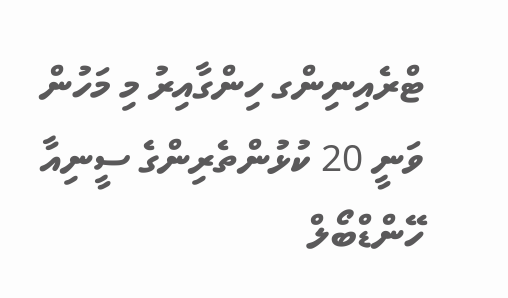ޓްރެއިނިންގ ހިންގާއިރު މި މަހުން ވަނީ 20 ކުޅުންތެރިންގެ ސީނިއާ ހޭންޑްބޯލް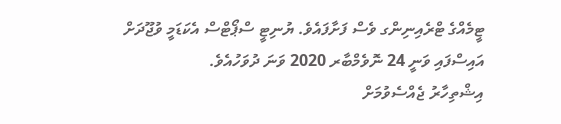ޓީމެއްގެ ޓްރެއިނިންގ ވެސް ފަށާފައެވެ. ޔުނިޓީ ސްޕޯޓްސް އެކަޑަމީ ވުޖޫދަށް އައިސްފައި ވަނީ 24 ނޮވެމްބާރ 2020 ވަނަ ދުވަހުއެވެ.
އިޝްތިހާރު ޖެއްސެވުމަށް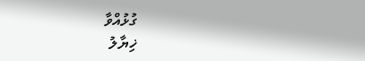ގުޅުއްވާ
ޚިޔާލު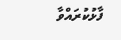ފާޅުކުރައްވާ